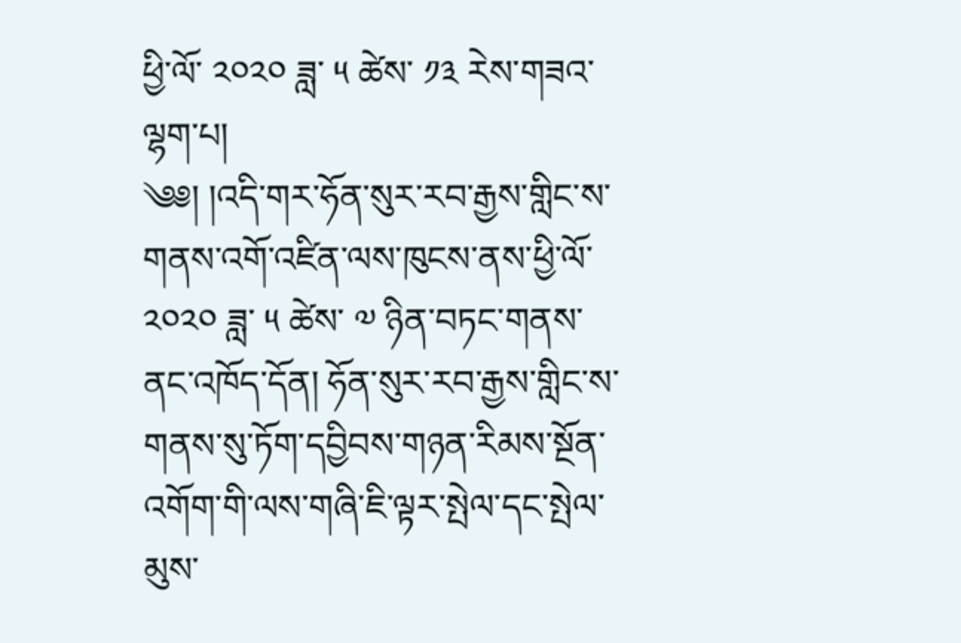ཕྱི་ལོ་ ༢༠༢༠ ཟླ་ ༥ ཚེས་ ༡༣ རེས་གཟའ་ལྷག་པ།
༄༅། །འདི་གར་ཧོན་སུར་རབ་རྒྱས་གླིང་ས་གནས་འགོ་འཛིན་ལས་ཁུངས་ནས་ཕྱི་ལོ་ ༢༠༢༠ ཟླ་ ༥ ཚེས་ ༧ ཉིན་བཏང་གནས་ནང་འཁོད་དོན། ཧོན་སུར་རབ་རྒྱས་གླིང་ས་གནས་སུ་ཏོག་དབྱིབས་གཉན་རིམས་སྔོན་འགོག་གི་ལས་གཞི་ཇི་ལྟར་སྤེལ་དང་སྤེལ་མུས་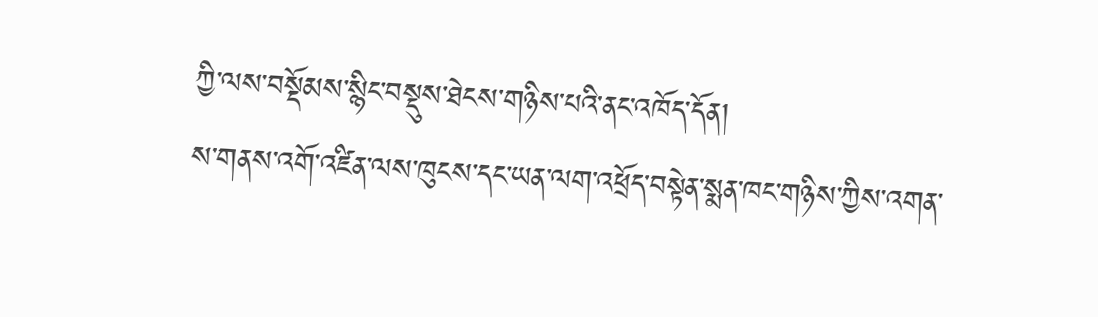ཀྱི་ལས་བསྡོམས་སྙིང་བསྡུས་ཐེངས་གཉིས་པའི་ནང་འཁོད་དོན།
ས་གནས་འགོ་འཛིན་ལས་ཁུངས་དང་ཡན་ལག་འཕྲོད་བསྟེན་སྨན་ཁང་གཉིས་ཀྱིས་འགན་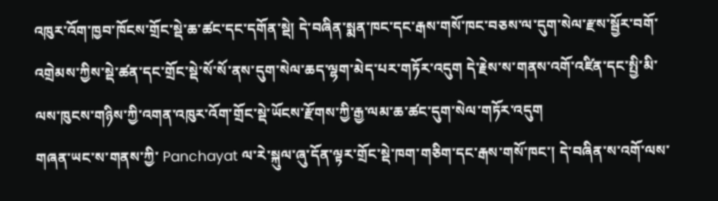འཁུར་འོག་ཁྱབ་ཁོངས་གྲོང་སྡེ་ཆ་ཚང་དང་དགོན་སྡེ། དེ་བཞིན་སྨན་ཁང་དང་རྒས་གསོ་ཁང་བཅས་ལ་དུག་སེལ་རྫས་སྦྱོར་བགོ་འགྲེམས་ཀྱིས་སྡེ་ཚན་དང་གྲོང་སྡེ་སོ་སོ་ནས་དུག་སེལ་ཆད་ལྷག་མེད་པར་གཏོར་འདུག དེ་རྗེས་ས་གནས་འགོ་འཛིན་དང་སྤྱི་མི་ལས་ཁུངས་གཉིས་ཀྱི་འགན་འཁུར་འོག་གྲོང་སྡེ་ཡོངས་རྫོགས་ཀྱི་རྒྱ་ལམ་ཆ་ཚང་དུག་སེལ་གཏོར་འདུག
གཞན་ཡང་ས་གནས་ཀྱི་ Panchayat ལ་རེ་སྐུལ་ཞུ་དོན་ལྟར་གྲོང་སྡེ་ཁག་གཅིག་དང་རྒས་གསོ་ཁང་། དེ་བཞིན་ས་འགོ་ལས་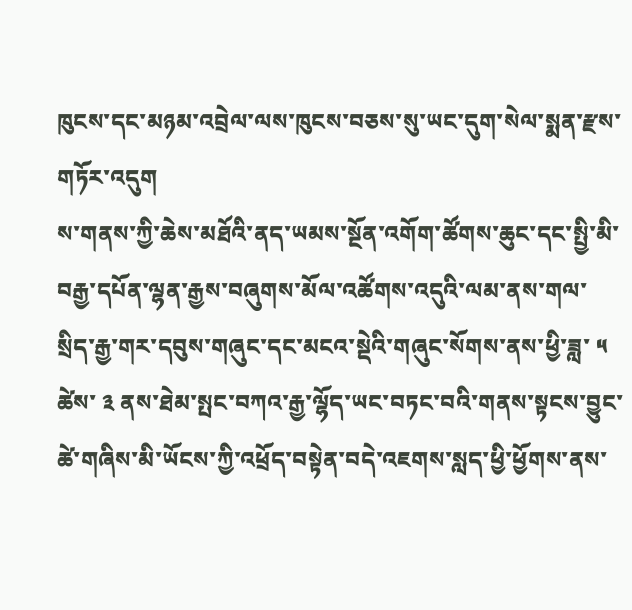ཁུངས་དང་མཉམ་འབྲེལ་ལས་ཁུངས་བཅས་སུ་ཡང་དུག་སེལ་སྨན་རྫས་གཏོར་འདུག
ས་གནས་ཀྱི་ཆེས་མཐོའི་ནད་ཡམས་སྔོན་འགོག་ཚོགས་ཆུང་དང་སྤྱི་མི་བརྒྱ་དཔོན་ལྷན་རྒྱས་བཞུགས་མོལ་འཚོགས་འདུའི་ལམ་ནས་གལ་སྲིད་རྒྱ་གར་དབུས་གཞུང་དང་མངའ་སྡེའི་གཞུང་སོགས་ནས་ཕྱི་ཟླ་ ༥ ཚེས་ ༣ ནས་ཐེམ་སྤང་བཀའ་རྒྱ་ལྷོད་ཡང་བཏང་བའི་གནས་སྟངས་བྱུང་ཚེ་གཞིས་མི་ཡོངས་ཀྱི་འཕྲོད་བསྟེན་བདེ་འཇགས་སླད་ཕྱི་ཕྱོགས་ནས་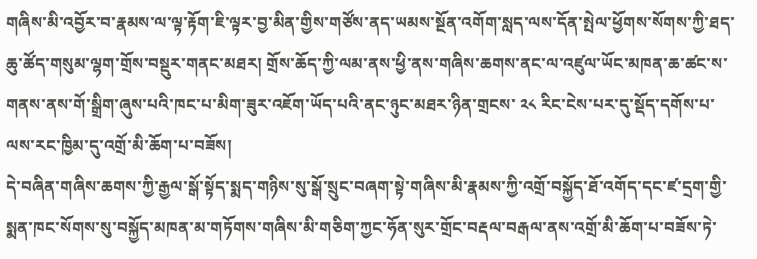གཞིས་མི་འབྱོར་བ་རྣམས་ལ་ལྟ་རྟོག་ཇི་ལྟར་བྱ་མིན་གྱིས་གཙོས་ནད་ཡམས་སྔོན་འགོག་སླད་ལས་དོན་སྤེལ་ཕྱོགས་སོགས་ཀྱི་ཐད་ཆུ་ཚོད་གསུམ་ལྷག་གྲོས་བསྡུར་གནང་མཐར། གྲོས་ཆོད་ཀྱི་ལམ་ནས་ཕྱི་ནས་གཞིས་ཆགས་ནང་ལ་འཛུལ་ཡོང་མཁན་ཆ་ཚང་ས་གནས་ནས་གོ་སྒྲིག་ཞུས་པའི་ཁང་པ་མིག་ཟུར་འཇོག་ཡོད་པའི་ནང་ཉུང་མཐར་ཉིན་གྲངས་ ༢༨ རིང་ངེས་པར་དུ་སྡོད་དགོས་པ་ལས་རང་ཁྱིམ་དུ་འགྲོ་མི་ཆོག་པ་བཟོས།
དེ་བཞིན་གཞིས་ཆགས་ཀྱི་རྒྱལ་སྒོ་སྟོད་སྨད་གཉིས་སུ་སྒོ་སྲུང་བཞག་སྟེ་གཞིས་མི་རྣམས་ཀྱི་འགྲོ་བསྐྱོད་ཐོ་འགོད་དང་ཛ་དྲག་གྱི་སྨན་ཁང་སོགས་སུ་བསྐྱོད་མཁན་མ་གཏོགས་གཞིས་མི་གཅིག་ཀྱང་ཧོན་སུར་གྲོང་བརྡལ་བརྒལ་ནས་འགྲོ་མི་ཆོག་པ་བཟོས་ཏེ་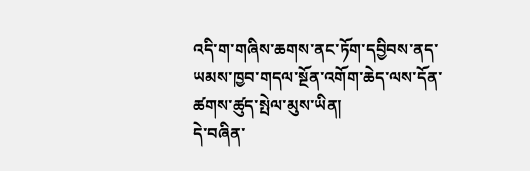འདི་ག་གཞིས་ཆགས་ནང་ཏོག་དབྱིབས་ནད་ཡམས་ཁྱབ་གདལ་སྔོན་འགོག་ཆེད་ལས་དོན་ཚགས་ཚུད་སྤེལ་མུས་ཡིན།
དེ་བཞིན་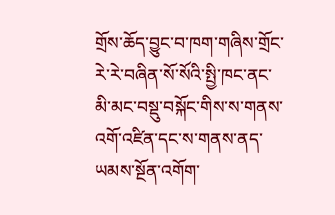གྲོས་ཆོད་བྱུང་བ་ཁག་གཞིས་གྲོང་རེ་རེ་བཞིན་སོ་སོའི་སྤྱི་ཁང་ནང་མི་མང་བསྡུ་བསྐོང་གིས་ས་གནས་འགོ་འཛིན་དང་ས་གནས་ནད་ཡམས་སྔོན་འགོག་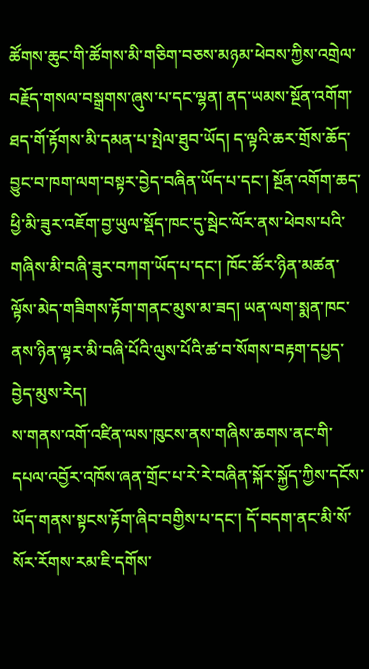ཚོགས་ཆུང་གི་ཚོགས་མི་གཅིག་བཅས་མཉམ་ཕེབས་ཀྱིས་འགྲེལ་བརྗོད་གསལ་བསྒྲགས་ཞུས་པ་དང་ལྷན། ནད་ཡམས་སྔོན་འགོག་ཐད་གོ་རྟོགས་མི་དམན་པ་སྤེལ་ཐུབ་ཡོད། ད་ལྟའི་ཆར་གྲོས་ཆོད་བྱུང་བ་ཁག་ལག་བསྟར་བྱེད་བཞིན་ཡོད་པ་དང་། སྔོན་འགོག་ཆད་ཕྱི་མི་ཟུར་འཇོག་བྱ་ཡུལ་སྡོད་ཁང་དུ་སྦེང་ལོར་ནས་ཕེབས་པའི་གཞིས་མི་བཞི་ཟུར་བཀག་ཡོད་པ་དང་། ཁོང་ཚོར་ཉིན་མཚན་ལྟོས་མེད་གཟིགས་རྟོག་གནང་མུས་མ་ཟད། ཡན་ལག་སྨན་ཁང་ནས་ཉིན་ལྟར་མི་བཞི་པོའི་ལུས་པོའི་ཚ་བ་སོགས་བརྟག་དཔྱད་བྱེད་མུས་རེད།
ས་གནས་འགོ་འཛིན་ལས་ཁུངས་ནས་གཞིས་ཆགས་ནང་གི་དཔལ་འབྱོར་འཁོས་ཞན་གྲོང་པ་རེ་རེ་བཞིན་སྐོར་སྐྱོད་ཀྱིས་དངོས་ཡོད་གནས་སྟངས་རྟོག་ཞིབ་བགྱིས་པ་དང་། དོ་བདག་ནང་མི་སོ་སོར་རོགས་རམ་ཇི་དགོས་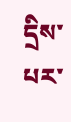དྲིས་པར་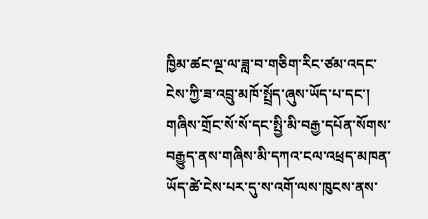ཁྱིམ་ཚང་ལྔ་ལ་ཟླ་བ་གཅིག་རིང་ཙམ་འདང་ངེས་ཀྱི་ཟ་འབྲུ་མཁོ་སྤྲོད་ཞུས་ཡོད་པ་དང་། གཞིས་གྲོང་སོ་སོ་དང་སྤྱི་མི་བརྒྱ་དཔོན་སོགས་བརྒྱུད་ནས་གཞིས་མི་དཀའ་ངལ་འཕྲད་མཁན་ཡོད་ཚེ་ངེས་པར་དུ་ས་འགོ་ལས་ཁུངས་ནས་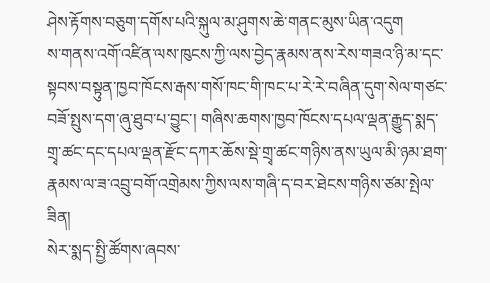ཤེས་རྟོགས་བཅུག་དགོས་པའི་སྐུལ་མ་ཤུགས་ཆེ་གནང་མུས་ཡིན་འདུག
ས་གནས་འགོ་འཛིན་ལས་ཁུངས་ཀྱི་ལས་བྱེད་རྣམས་ནས་རེས་གཟའ་ཉི་མ་དང་སྟབས་བསྟུན་ཁྱབ་ཁོངས་རྒས་གསོ་ཁང་གི་ཁང་པ་རེ་རེ་བཞིན་དུག་སེལ་གཙང་བཟོ་སྤུས་དག་ཞུ་ཐུབ་པ་བྱུང་། གཞིས་ཆགས་ཁྱབ་ཁོངས་དཔལ་ལྡན་རྒྱུད་སྨད་གྲྭ་ཚང་དང་དཔལ་ལྡན་རྫོང་དཀར་ཆོས་སྡེ་གྲྭ་ཚང་གཉིས་ནས་ཡུལ་མི་ཉམ་ཐག་རྣམས་ལ་ཟ་འབྲུ་བགོ་འགྲེམས་ཀྱིས་ལས་གཞི་ད་བར་ཐེངས་གཉིས་ཙམ་སྤེལ་ཟིན།
སེར་སྨད་སྤྱི་ཚོགས་ཞབས་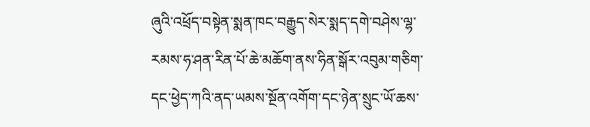ཞུའི་འཕྲོད་བསྟེན་སྨན་ཁང་བརྒྱུད་སེར་སྨད་དགེ་བཤེས་ལྷ་རམས་ཧ་ཤན་རིན་པོ་ཆེ་མཆོག་ནས་ཧིན་སྒོར་འབུམ་གཅིག་དང་ཕྱེད་ཀའི་ནད་ཡམས་སྔོན་འགོག་དང་ཉེན་སྲུང་ཡོ་ཆས་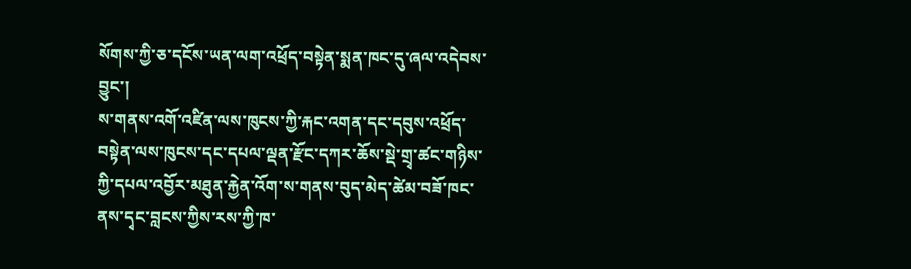སོགས་ཀྱི་ཅ་དངོས་ཡན་ལག་འཕྲོད་བསྟེན་སྨན་ཁང་དུ་ཞལ་འདེབས་བྱུང་།
ས་གནས་འགོ་འཛིན་ལས་ཁུངས་ཀྱི་རྐང་འགན་དང་དབུས་འཕྲོད་བསྟེན་ལས་ཁུངས་དང་དཔལ་ལྡན་རྫོང་དཀར་ཆོས་སྡེ་གྲྭ་ཚང་གཉིས་ཀྱི་དཔལ་འབྱོར་མཐུན་རྐྱེན་འོག་ས་གནས་བུད་མེད་ཚེམ་བཟོ་ཁང་ནས་དྭང་བླངས་ཀྱིས་རས་ཀྱི་ཁ་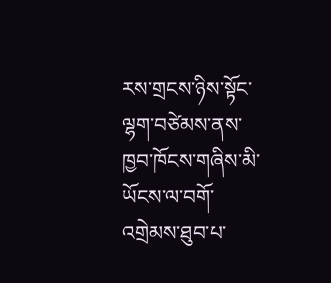རས་གྲངས་ཉིས་སྟོང་ལྷག་བཙེམས་ནས་ཁྱབ་ཁོངས་གཞིས་མི་ཡོངས་ལ་བགོ་འགྲེམས་ཐུབ་པ་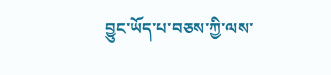བྱུང་ཡོད་པ་བཅས་ཀྱི་ལས་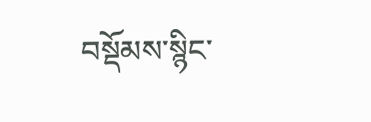བསྡོམས་སྙིང་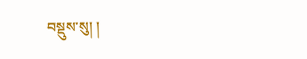བསྡུས་སུ། །